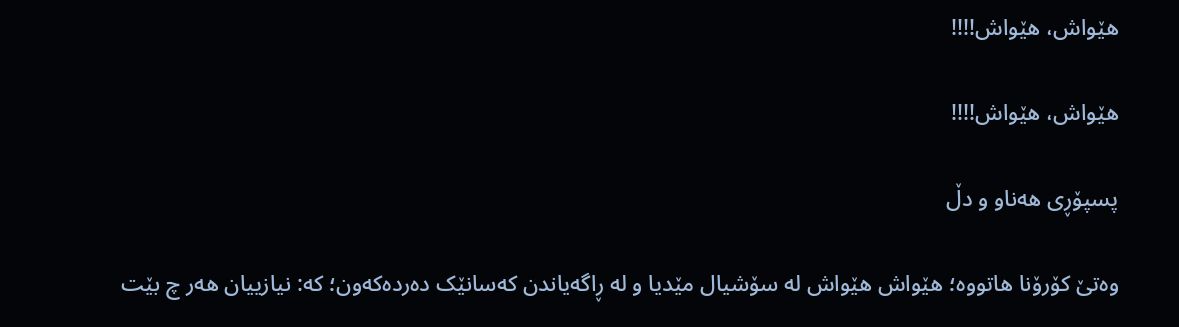ھێواش، ھێواش!!!!

ھێواش، ھێواش!!!!

پسپۆڕی ھەناو و دڵ

وەتێ کۆرۆنا ھاتووە؛ ھێواش ھێواش لە سۆشیال مێدیا و لە ڕاگەیاندن کەسانێک دەردەکەون؛ کە: نیازییان ھەر چ بێت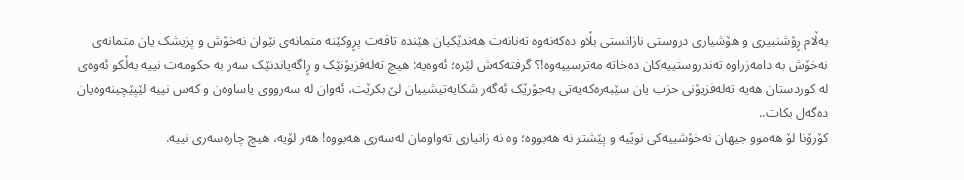بەڵام ڕۆشنبیری و ھۆشیاری دروستی نازانستی بڵاو دەکەنەوە تەنانەت ھەندێکیان ھێندە تاقەت پڕوکێنە متمانەی نێوان نەخۆش و پزیشک یان متمانەی نەخۆش بە دامەزراوە تەندروستییەکان دەخاتە مەترسییەوە!؟ گرفتەکەش لێرە؛ ئەوەیە: ھیچ تەلەفزیۆنێک و ڕاگەیاندنێک سەر بە حکومەت نییە بەڵکو ئەوەی لە کوردستان ھەیە تەلەفزیۆنی حزب یان سێبەرەکەیەتی بەجۆرێک ئەگەر شکایەتیشییان لێ بکرێت، ئەوان لە سەرووی یاساوەن و کەس نییە لێپێچینەوەیان دەگەل بکات..
کۆرۆنا لۆ ھەموو جیھان نەخۆشییەکی نوێیە و پێشتر نە ھەبووە؛ وە نە زانیاری تەواومان لەسەری ھەبووە! ھەر لۆیە، ھیچ چارەسەری نییە.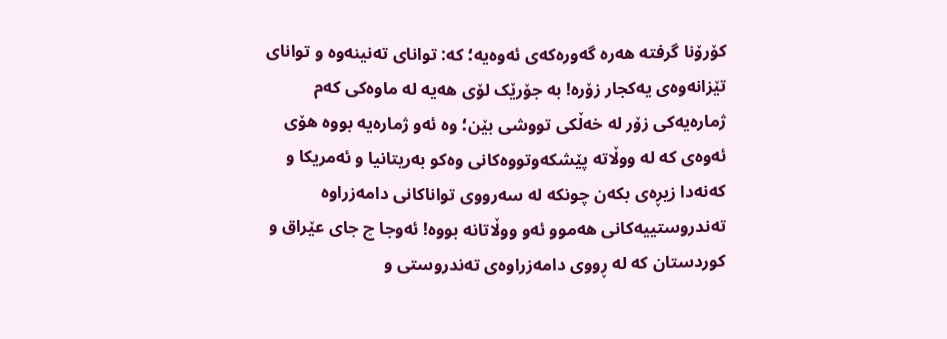کۆرۆنا گرفتە ھەرە گەورەکەی ئەوەیە؛ کە: توانای تەنینەوە و توانای تێزانەوەی یەکجار زۆرە! بە جۆرێک لۆی ھەیە لە ماوەکی کەم ژمارەیەکی زۆر لە خەڵکی تووشی بێن؛ وە ئەو ژمارەیە بووە ھۆی ئەوەی کە لە ووڵاتە پێشکەوتووەکانی وەکو بەریتانیا و ئەمریکا و کەنەدا زیڕەی بکەن چونکە لە سەرووی تواناکانی دامەزراوە تەندروستییەکانی ھەموو ئەو ووڵاتانە بووە! ئەوجا چ جای عێراق و کوردستان کە لە ڕووی دامەزراوەی تەندروستی و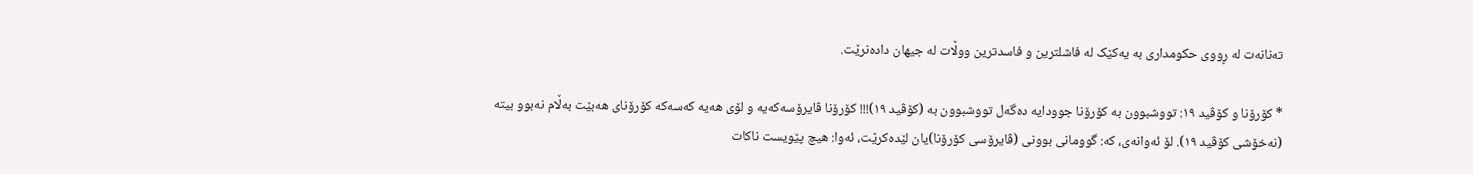تەنانەت لە ڕووی حکومداری بە یەکێک لە فاشلترین و فاسدترین ووڵات لە جیھان دادەنرێت.

* کۆرۆنا و کۆڤید ١٩: تووشبوون بە کۆرۆنا جوودایە دەگەل تووشبوون بە (کۆڤید ١٩)!!! کۆرۆنا ڤایرۆسەکەیە و لۆی ھەیە کەسەکە کۆرۆنای ھەبێت بەڵام نەبوو بیتە (نەخۆشی کۆڤید ١٩). لۆ ئەوانەی، کە: گوومانی بوونی (ڤایرۆسی کۆرۆنا)یان لێدەکرێت، ئەوا: ھیچ پێویست ناکات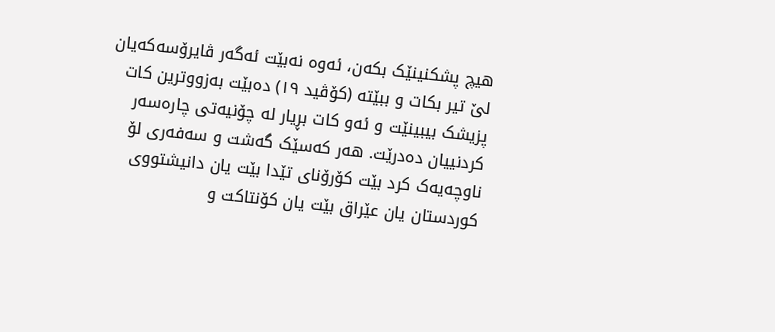ھیچ پشکنینێک بکەن، ئەوە نەبێت ئەگەر ڤایرۆسەکەیان لێ تیر بکات و ببێتە (کۆڤید ١٩) دەبێت بەزووترین کات پزیشک بیبینێت و ئەو کات بڕیار لە چۆنیەتی چارەسەر کردنییان دەدرێت. ھەر کەسێک گەشت و سەفەری لۆ ناوچەیەک کرد بێت کۆرۆنای تێدا بێت یان دانیشتووی کوردستان یان عێراق بێت یان کۆنتاکت و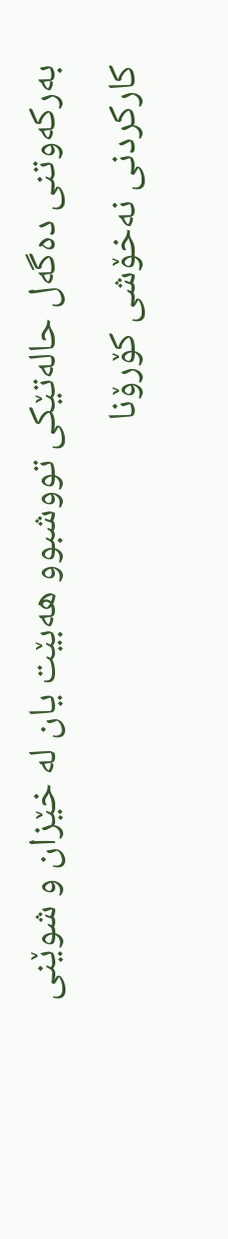بەرکەوتنی دەگەل حالەتێکی تووشبوو ھەبێت یان لە خێزان و شوێنی کارکردنی نەخۆشی کۆرۆنا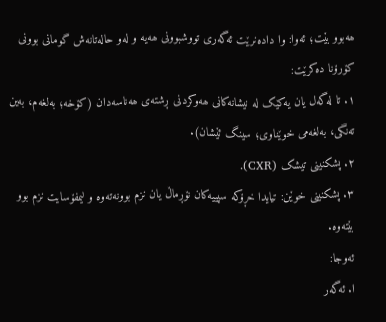ھەبوو بێت؛ ئەوا: وا دادەنرێت ئەگەری تووشبوونی ھەیە و لەو حالەتانەش گومانی بوونی کۆرۆنا دەکرێت:
١. تا لەگەل یان یەکێک لە نیشانەکانی ھەوکردنی ڕشتەی ھەناسەدان (کۆخە؛ بەلغەم، بەین تەنگی، بەلغەمی خوێناوی؛ سینگ ئێشان).
٢. پشکنینی تیشک (CXR).
٣. پشکنینی خوێن: تیایدا خڕۆکە سپییەکان نۆڕماڵ یان نزم بوونەتەوە و لیمفۆسایت نزم بوو بێتەوە.
ئەوجا:
ا. ئەگەر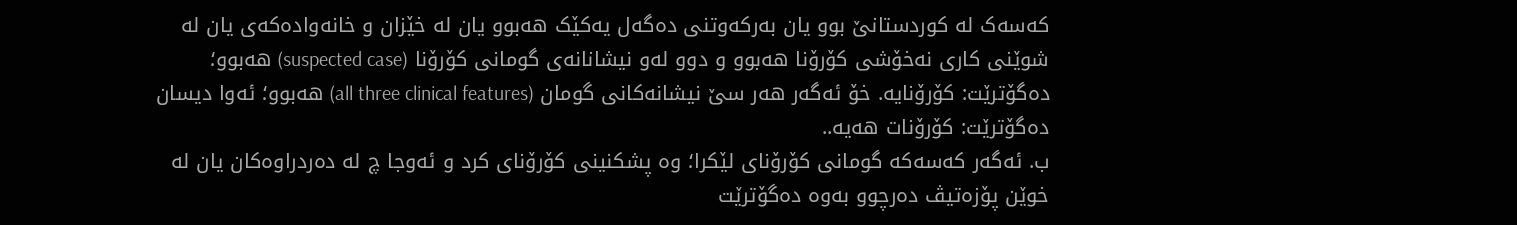کەسەک لە کوردستانێ بوو یان بەرکەوتنی دەگەل یەکێک ھەبوو یان لە خێزان و خانەوادەکەی یان لە شوێنی کاری نەخۆشی کۆرۆنا ھەبوو و دوو لەو نیشانانەی گومانی کۆرۆنا (suspected case) ھەبوو؛ دەگۆترێت: کۆرۆنایە. خۆ ئەگەر ھەر سێ نیشانەکانی گومان (all three clinical features) ھەبوو؛ ئەوا دیسان دەگۆترێت: کۆرۆنات ھەیە..
ب. ئەگەر کەسەکە گومانی کۆرۆنای لێکرا؛ وە پشکنینی کۆرۆنای کرد و ئەوجا چ لە دەردراوەکان یان لە خوێن پۆزەتیڤ دەرچوو بەوە دەگۆترێت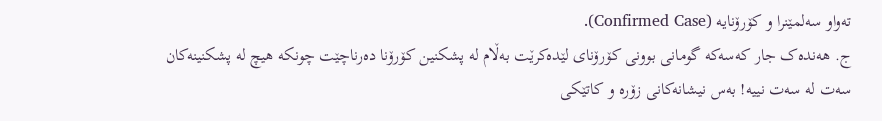تەواو سەلمێنرا و کۆرۆنایە (Confirmed Case).
ج. ھەندەک جار کەسەکە گومانی بوونی کۆرۆنای لێدەکرێت بەڵام لە پشکنین کۆرۆنا دەرناچێت چونکە ھیچ لە پشکنینەکان سەت لە سەت نییە! بەس نیشانەکانی زۆرە و کاتێکی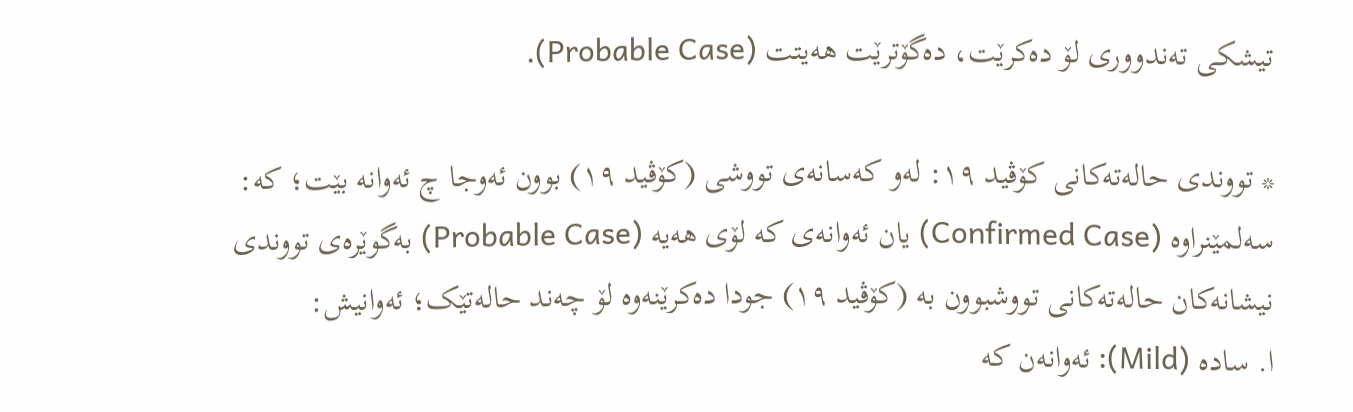تیشکی تەندووری لۆ دەکرێت، دەگۆترێت ھەیتت (Probable Case).

* تووندی حالەتەکانی کۆڤید ١٩: لەو کەسانەی تووشی (کۆڤید ١٩) بوون ئەوجا چ ئەوانە بێت؛ کە: سەلمێنراوە (Confirmed Case) یان ئەوانەی کە لۆی ھەیە (Probable Case) بەگوێرەی تووندی نیشانەکان حالەتەکانی تووشبوون بە (کۆڤید ١٩) جودا دەکرێنەوە لۆ چەند حالەتێک؛ ئەوانیش:
ا. سادە (Mild): ئەوانەن کە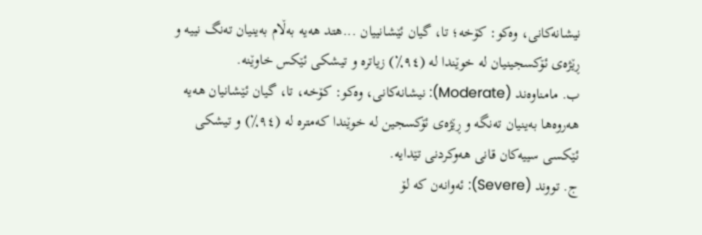نیشانەکانی، وەکو: کۆخە؛ تا، گیان ئێشانییان ...ھتد ھەیە بەڵام بەینیان تەنگ نییە و ڕێژەی ئۆکسجینیان لە خوێندا لە (٩٤٪) زیاترە و تیشکی ئێکس خاوێنە.
ب. مامناوەند (Moderate): نیشانەکانی، وەکو: کۆخە، تا، گیان ئێشانیان ھەیە ھەروەھا بەینیان تەنگە و ڕێژەی ئۆکسجین لە خوێندا کەمترە لە (٩٤٪) و تیشکی ئێکسی سییەکان قانی ھەوکردنی تێدایە.
ج. تووند (Severe): ئەوانەن کە لۆ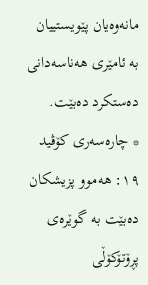مانەوەیان پێویستییان بە ئامێری ھەناسەدانی دەستکرد دەبێت.
* چارەسەری کۆڤید ١٩: ھەموو پزیشکان دەبێت بە گوێرەی پڕۆتۆکۆڵی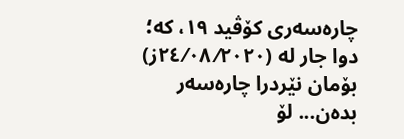چارەسەری کۆڤید ١٩، کە؛ دوا جار لە (٢٤⁄٠٨⁄٢٠٢٠ز) بۆمان نێردرا چارەسەر بدەن... لۆ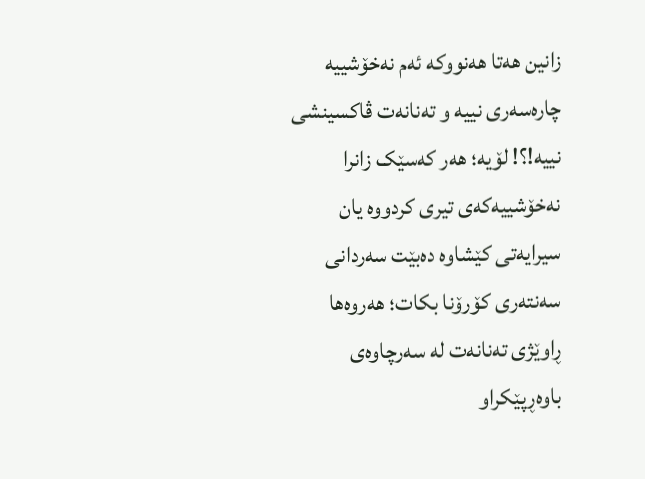زانین ھەتا ھەنووکە ئەم نەخۆشییە چارەسەری نییە و تەنانەت ڤاکسینشی نییە!؟! لۆیە؛ ھەر کەسێک زانرا نەخۆشییەکەی تیری کردووە یان سیرایەتی کێشاوە دەبێت سەردانی سەنتەری کۆرۆنا بکات؛ ھەروەھا ڕاوێژی تەنانەت لە سەرچاوەی باوەڕپێکراو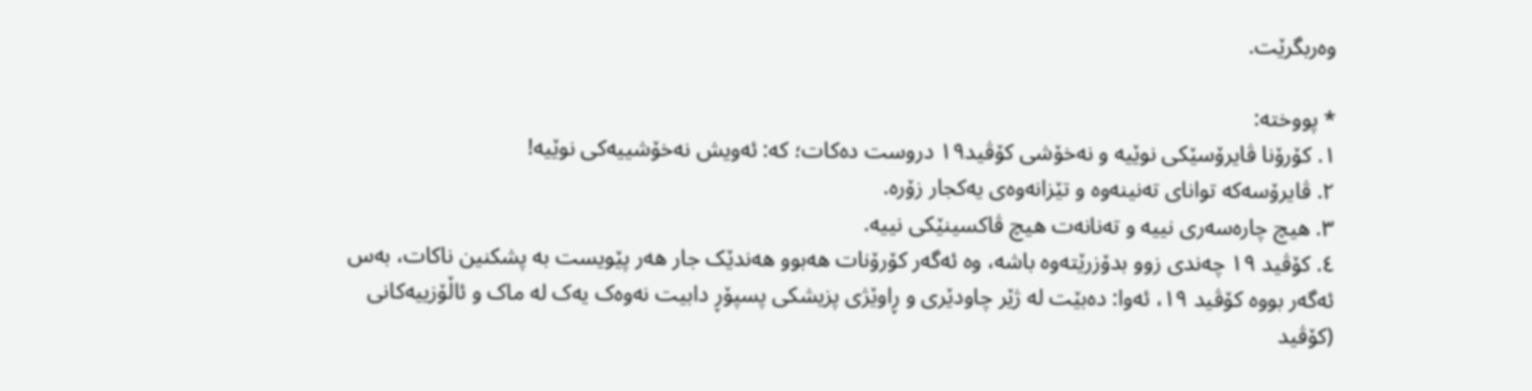وەربگرێت.

* پووختە:
١. کۆرۆنا ڤایرۆسێکی نوێیە و نەخۆشی کۆڤید١٩ دروست دەکات؛ کە: ئەویش نەخۆشییەکی نوێیە!
٢. ڤایرۆسەکە توانای تەنینەوە و تێزانەوەی یەکجار زۆرە.
٣. ھیچ چارەسەری نییە و تەنانەت ھیچ ڤاکسینێکی نییە.
٤. کۆڤید ١٩ چەندی زوو بدۆزرێتەوە باشە، وە ئەگەر کۆرۆنات ھەبوو ھەندێک جار ھەر پێویست بە پشکنین ناکات، بەس ئەگەر بووە کۆڤید ١٩، ئەوا: دەبێت لە ژێر چاودێری و ڕاوێژی پزیشکی پسپۆڕ دابیت نەوەک یەک لە ماک و ئاڵۆزییەکانی (کۆڤید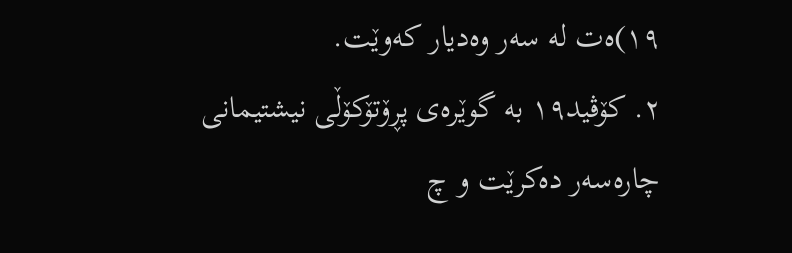١٩)ەت لە سەر وەدیار کەوێت.
٢. کۆڤید١٩ بە گوێرەی پڕۆتۆکۆڵی نیشتیمانی چارەسەر دەکرێت و چ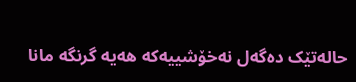حالەتێک دەگەل نەخۆشییەکە ھەیە گرنگە مانا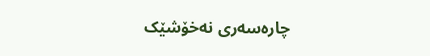چارەسەری نەخۆشێک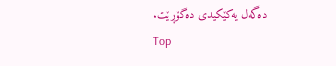دەگەل یەکێکیدی دەگۆڕێت.
Top